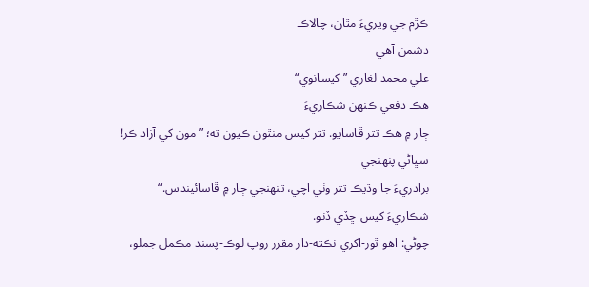ڪڙم جي ويريءَ مٿان، چالاڪ
دشمن آھي
علي محمد لغاري ”کيسانوي“
ھڪ دفعي ڪنھن شڪاريءَ
ڄار ۾ ھڪ تتر ڦاسايو. تتر کيس منٿون ڪيون ته؛ ”مون کي آزاد ڪر! سڀاڻي پنھنجي
برادريءَ جا وڌيڪ تتر وٺي اچي، تنھنجي ڄار ۾ ڦاسائيندس.“
شڪاريءَ کيس ڇڏي ڏنو.
چوڻي: اھو ٿور-اکري نڪته-دار مقرر روپ لوڪ-پسند مڪمل جملو،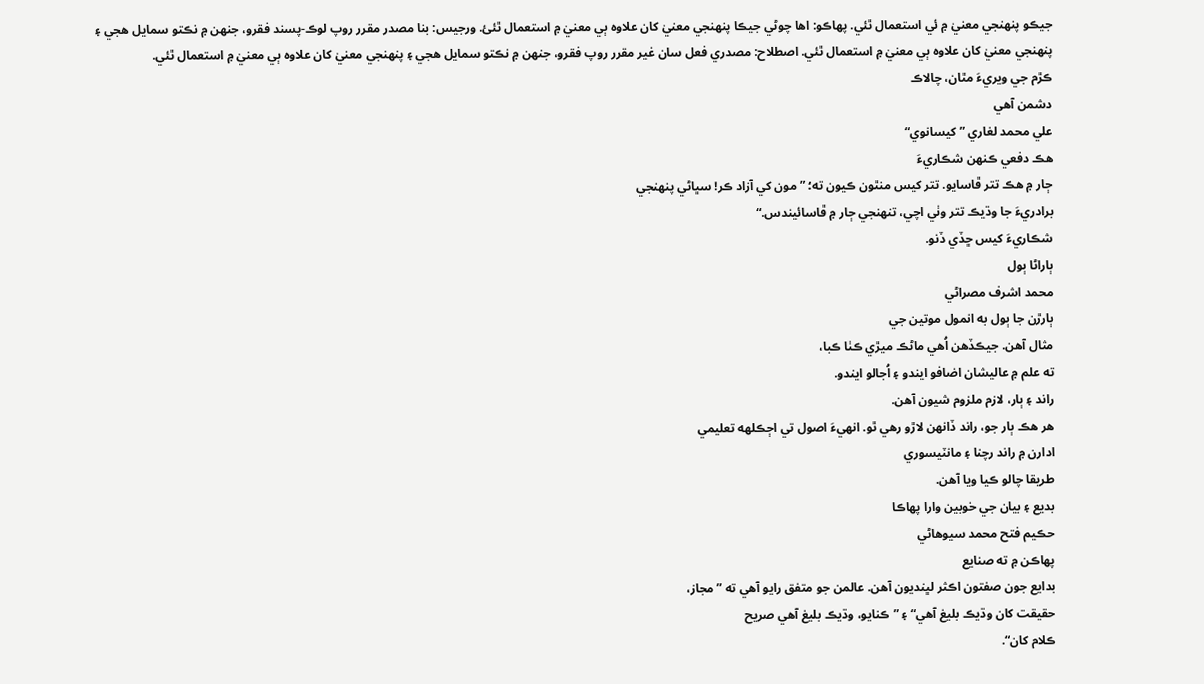جيڪو پنھنجي معنيٰ ۾ ئي استعمال ٿئي. پھاڪو: اھا چوڻي جيڪا پنھنجي معنيٰ کان علاوه ٻي معنيٰ ۾ استعمال ٿئئ. ورجيس: بنا مصدر مقرر روپ لوڪ-پسند فقرو، جنھن ۾ نڪتو سمايل ھجي ۽ پنھنجي معنيٰ کان علاوه ٻي معنيٰ ۾ استعمال ٿئي. اصطلاح: مصدري فعل سان غير مقرر روپ فقرو، جنھن ۾ نڪتو سمايل ھجي ۽ پنھنجي معنيٰ کان علاوه ٻي معنيٰ ۾ استعمال ٿئي.
ڪڙم جي ويريءَ مٿان، چالاڪ
دشمن آھي
علي محمد لغاري ”کيسانوي“
ھڪ دفعي ڪنھن شڪاريءَ
ڄار ۾ ھڪ تتر ڦاسايو. تتر کيس منٿون ڪيون ته؛ ”مون کي آزاد ڪر! سڀاڻي پنھنجي
برادريءَ جا وڌيڪ تتر وٺي اچي، تنھنجي ڄار ۾ ڦاسائيندس.“
شڪاريءَ کيس ڇڏي ڏنو.
ٻاراڻا ٻول
محمد اشرف مصراڻي
ٻارڙن جا ٻول به انمول موتين جي
مثال آهن. جيڪڏهن اُهي ماڻڪ ميڙي ڪٺا ڪبا،
ته علم ۾ عاليشان اضافو ايندو ۽ اُجالو ايندو.
راند ۽ ٻار، لازم ملزوم شيون آهن.
هر هڪ ٻار جو، راند ڏانهن لاڙو رهي ٿو. انهيءَ اصول تي اڄڪلهه تعليمي
ادارن ۾ راند رچنا ۽ مانٽيسوري
طريقا چالو ڪيا ويا آهن.
بديع ۽ بيان جي خوبين وارا پهاڪا
حڪيم فتح محمد سيوهاڻي
پهاڪن ۾ ته صنايع
بدايع جون صفتون اڪثر لڀنديون آهن. عالمن جو متفق رايو آهي ته ”مجاز،
حقيقت کان وڌيڪ بليغ آهي“ ۽ ”ڪنايو، وڌيڪ بليغ آهي صريح
ڪلام کان“.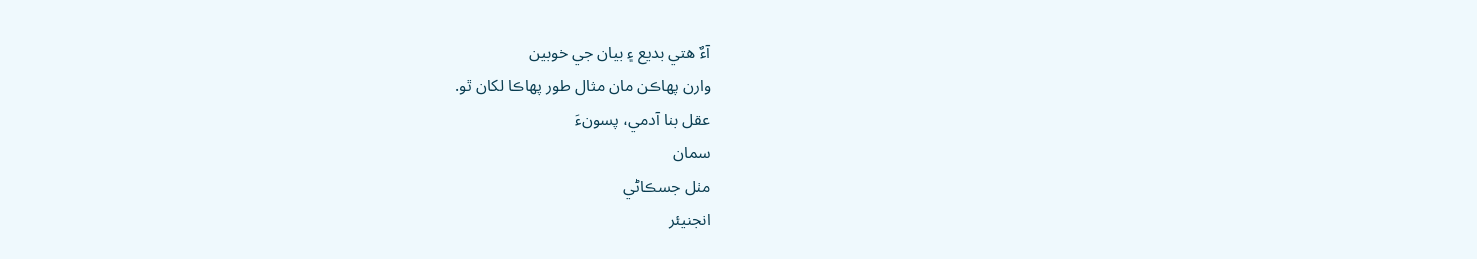آءٌ هتي بديع ۽ بيان جي خوبين
وارن پهاڪن مان مثال طور پهاڪا لکان ٿو.
عقل بنا آدمي، پسونءَ
سمان
مٺل جسڪاڻي
انجنيئر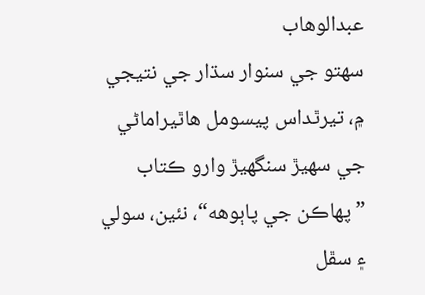عبدالوھاب
سھتو جي سنوار سڌار جي نتيجي ۾، تيرٿداس پيسومل ھاٿيراماڻي جي سھيڙ سنگھيڙ وارو ڪتاب
”پھاڪن جي پاٻوھه“، نئين، سولي ۽ سڦل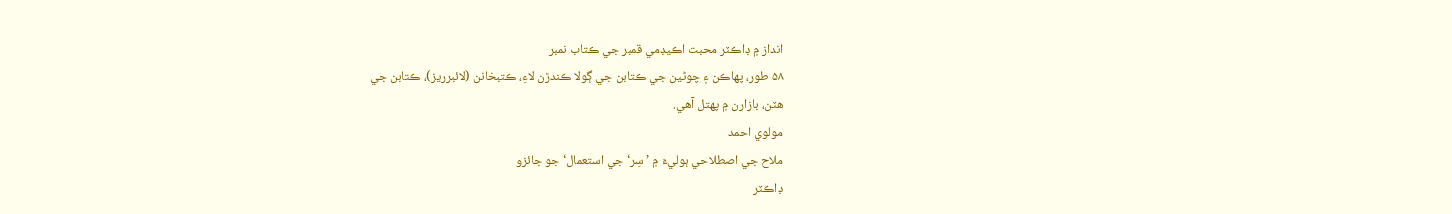انداز ۾ ڊاڪٽر محبت اڪيڊمي قمبر جي ڪتاب نمبر
۵۸ طور، پھاڪن ۽ چوڻين جي ڪتابن جي ڳولا ڪندڙن لاءِ، ڪتبخانن (لائبرريز)، ڪتابن جي
ھٽن، بازارن ۾ پھتل آھي.
مولوي احمد
ملاح جي اصطلاحي ٻوليءَ ۾ ’سِر‘ جي استعمال‘ جو جائزو
ڊاڪٽر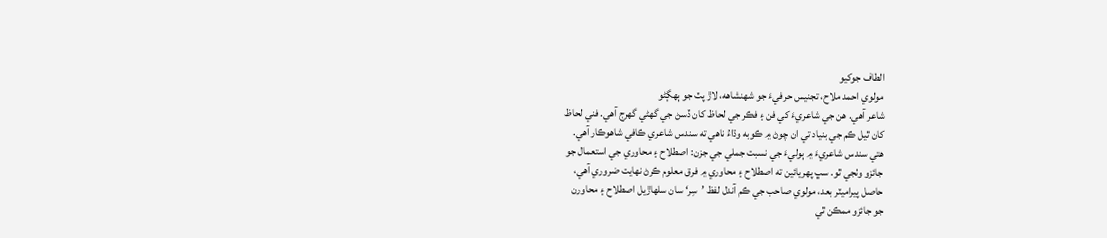الطاف جوکيو
مولوي احمد ملاح، تجنيس حرفيءَ جو شھنشاهه، لاڙ پٽ جو ٻھڳڻو
شاعر آهي. هن جي شاعريءَ کي فن ۽ فڪر جي لحاظ کان ڏسڻ جي گهڻي گهرج آهي. فني لحاظ
کان ٿيل ڪم جي بنياد تي ان چوڻ ۾ ڪوبه وڌاءُ ناهي ته سندس شاعري ڪافي شاهوڪار آهي.
هتي سندس شاعريءَ ۾ ٻوليءَ جي نسبت جملي جي جزن: اصطلاح ۽ محاوري جي استعمال جو
جائزو وٺجي ٿو. سڀ پھريائين ته اصطلاح ۽ محاوري ۾ فرق معلوم ڪرڻ نھايت ضروري آهي،
حاصل پيراميٽر بعد، مولوي صاحب جي ڪم آندل لفظ ’سِر‘ سان سلهاڙيل اصطلاح ۽ محاورن
جو جائزو ممڪن ٿي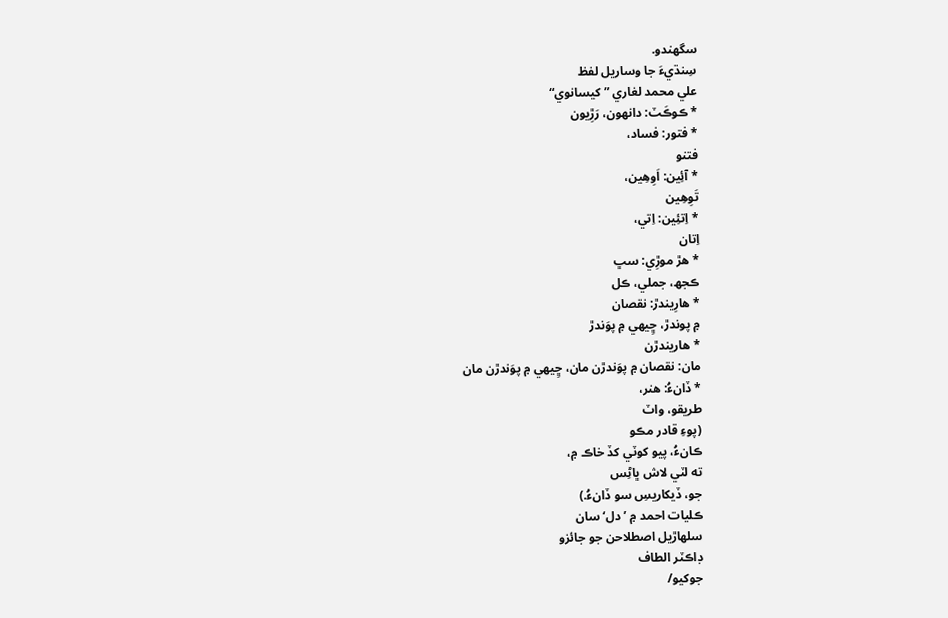سگهندو.
سِنڌيءَ جا وساريل لفظ
علي محمد لغاري ”کيسانوي“
* ڪوڪَٽ: دانھون، رَڙِيون
* فتور: فساد،
فتنو
* آئِين: اَوِھِين،
تَوِھِين
* اِتئِين: اِتي،
اِتان
* ھڙ موڙِي: سڀ
ڪجھ، جملي، ڪل
* ھارِيندڙ: نقصان
۾ پوندڙ، ڇِيھي ۾ پوَندڙ
* ھاريندڙن
مان: نقصان ۾ پوَندڙن مان، ڇِيھي ۾ پوَندڙن مان
* ڏانءُ: ھنر،
طريقو، واٽ
(پوءِ قادر مڪو
ڪانءُ، پيو کوٽي کڏ خاڪ ۾،
ته لٽي لاش ڀاڻِس
جو، ڏيکاريسِ سو ڏانءُ.)
ڪليات احمد ۾ ’دل‘ سان
سلهاڙيل اصطلاحن جو جائزو
ڊاڪٽر الطاف
جوکيو/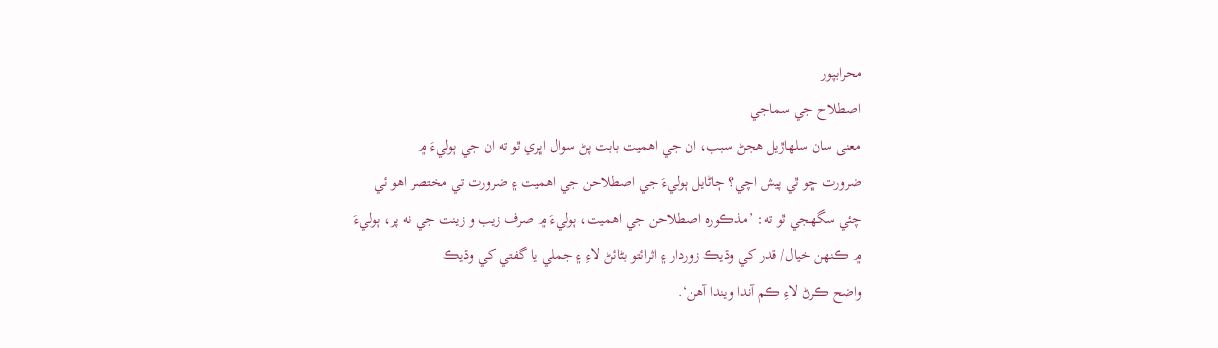محرابپور
اصطلاح جي سماجي
معنى سان سلهاڙيل هجڻ سبب، ان جي اهميت بابت پڻ سوال اڀري ٿو ته ان جي ٻوليءَ ۾
ضرورت ڇو ٿي پيش اچي؟ ڄاڻايل ٻوليءَ جي اصطلاحن جي اهميت ۽ ضرورت تي مختصر اهو ئي
چئي سگهجي ٿو ته: ’مذڪوره اصطلاحن جي اهميت، ٻوليءَ ۾ صرف زيب و زينت جي نه پر، ٻوليءَ
۾ ڪنھن خيال/ قدر کي وڌيڪ زوردار ۽ اثرائتو بڻائڻ لاءِ ۽ جملي يا گفتي کي وڌيڪ
واضح ڪرڻ لاءِ ڪم آندا ويندا آهن‘.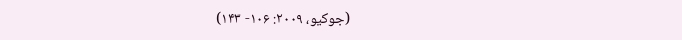(جوکيو، ۲۰۰۹: ۱۰۶- ۱۴۳)